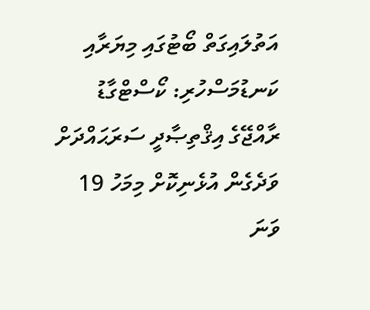އަތުލައިގަތް ބޯޓުގައި މިޔަރާއި ކަނޑުމަސްހުރި: ކޯސްޓްގާޑު
ރާއްޖޭގެ އިޤްތިޞާދީ ސަރަޙައްދަށް ވަދެގެން އުޅެނިކޮށް މިމަހު 19 ވަނަ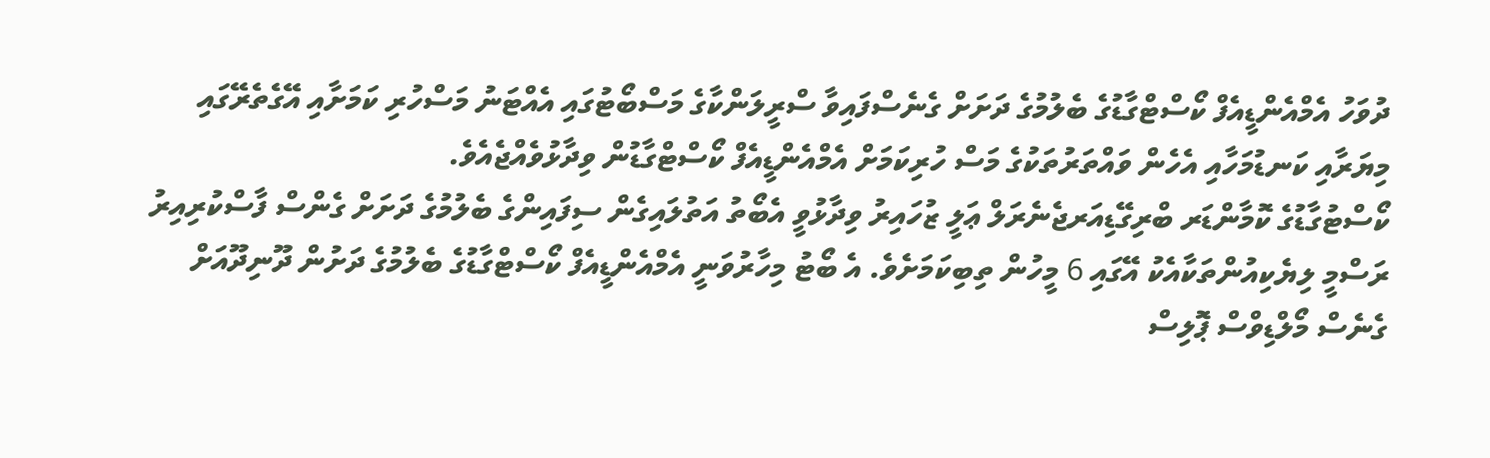ދުވަހު އެމްއެންޑީއެފް ކޯސްޓްގާޑުގެ ބެލުމުގެ ދަށަށް ގެނެސްފައިވާ ސްރީލަންކާގެ މަސްބޯޓުގައި އެއްޓަނު މަސްހުރި ކަމަށާއި އޭގެތެރޭގައި މިޔަރާއި ކަނޑުމަހާއި އެހެން ވައްތަރުތަކުގެ މަސް ހުރިކަމަށް އެމްއެންޑީއެފް ކޯސްޓްގާޑުން ވިދާޅުވެއްޖެއެވެ.
ކޯސްޓުގާޑުގެ ކޮމާންޑަރ ބްރިގޭޑިއަރޖެނެރަލް ޢަލީ ޒުހައިރު ވިދާޅުވީ އެބޯތު އަތުލައިގެން ސިފައިންގެ ބެލުމުގެ ދަށަށް ގެންސް ފާސްކުރިއިރު ރަސްމީ ލިޔެކިއުންތަކާއެކު އޭގައި 6 މީހުން ތިބިކަމަށެވެ. އެ ބޯޓު މިހާރުވަނީ އެމްއެންޑީއެފް ކޯސްޓްގާޑުގެ ބެލުމުގެ ދަށުން ދޫނިދޫއަށް ގެނެސް މޯލްޑިވްސް ޕޮލިސް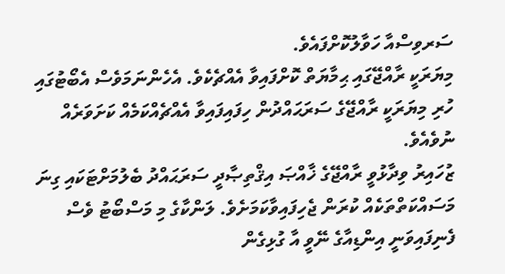ސަރވިސްއާ ހަވާލުކޮށްފައެވެ.
މިޔަރަކީ ރާއްޖޭގައި ޙިމާޔަތް ކޮށްފައިވާ އެއްޗެކެވެ. އެހެންނަމަވެސް އެބޯޓުގައި ހުރި މިޔަރަކީ ރާއްޖޭގެ ސަރަޙައްދުން ހިފައިފައިވާ އެއްޗެއްކަމެއް ކަށަވަރެއް ނުވެއެވެ.
ޒުހައިރު ވިދާޅުވީ ރާއްޖޭގެ ޚާއްޞަ އިޤްތިޞާދީ ސަރަޙައްދު ބެލުމަށްޓަކައި ގިނަ މަސައްކަތްތަކެއް ކުރަން ޖެހިފައިވާކަމަށެވެ. ލަންކާގެ މި މަސްބޯޓު ވެސް ފެނިފައިވަނީ އިންޑިއާގެ ނޭވީ އާ ގުޅިގެން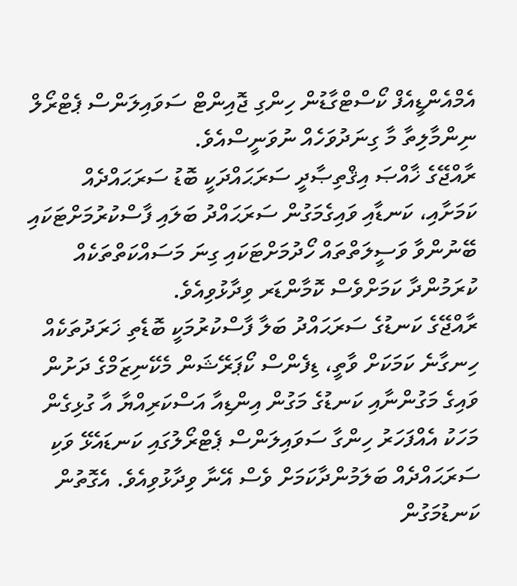އެމްއެންޑީއެފް ކޯސްޓްގާޑުން ހިންގި ޖޮއިންޓް ސަވައިލަންސް ޕެޓްރޯލް ނިންމާލިތާ މާ ގިނަދުވަހެއް ނުވަނީސްއެވެ.
ރާއްޖޭގެ ޚާއްޞަ އިޤްތިޞާދީ ސަރަޙައްދަކީ ބޮޑު ސަރަޙައްދެއް ކަމަށާއި، ކަނޑާއި ވައިގެމަގުން ސަރަޙައްދު ބަލައި ފާސްކުރުމަށްޓަކައި ބޭނުންވާ ވަސީލަތްތައް ހޯދުމަށްޓަކައި ގިނަ މަސައްކަތްތަކެއް ކުރަމުންދާ ކަމަށްވެސް ކޮމާންޑަރ ވިދާޅުވިއެވެ.
ރާއްޖޭގެ ކަނޑުގެ ސަރަޙައްދު ބަލާ ފާސްކުރުމަކީ ބޮޑެތި ޚަރަދުތަކެއް ހިނގާނެ ކަމަކަށް ވާތީ، ޑިފެންސް ކޯޕަރޭޝަން މެކޭނިޒަމްގެ ދަށުން ވައިގެ މަގުންނާއި ކަނޑުގެ މަގުން އިންޑިއާ އަސްކަރިއްޔާ އާ ގުޅިގެން މަހަކު އެއްފަހަރު ހިންގާ ސަވައިލަންސް ޕެޓްރޯލުގައި ކަނޑައެޅޭ ވަކި ސަރަޙައްދެއް ބަލަމުންދާކަމަށް ވެސް އޭނާ ވިދާޅުވިއެވެ. އެގޮތުން ކަނޑުމަގުން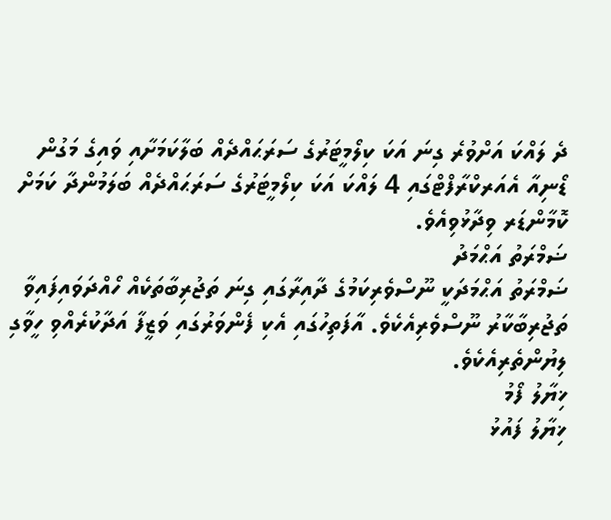ދެ ލައްކަ އަށްވުރެ ގިނަ އަކަ ކިލޯމީޓަރުގެ ސަރަޙައްދެއް ބަލާކަމަށާއި ވައިގެ މަގުން ޑޯނިއާ އެއަރކްރާފްޓްގައި 4 ލައްކަ އަކަ ކިލޯމީޓަރުގެ ސަރަޙައްދެއް ބަލަމުންދާ ކަމަށް ކޮމާންޑަރ ވިދާޅުވިއެވެ.
ޟަމްރަތު އަޙްމަދު
ޟަމްރަތު އަޙްމަދަކީ ނޫސްވެރިކަމުގެ ދާއިރާގައި ގިނަ ތަޖުރިބާތަކެއް ހޯއްދަވައިފައިވާ ތަޖުރިބާކާރު ނޫސްވެރިއެކެވެ. އާފަތިހުގައި އެކި ފެންވަރުގައި ވަޒީފާ އަދާކުރެއްވި ހީވާގި ލިޔުންތެރިއެކެވެ.
ޚިޔާލު ފޯމު
ޚިޔާލު ފައުޅު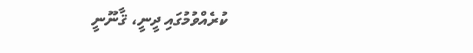ކުރެއްވުމުގައި ދީނީ، ޤާނޫނީ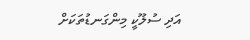އަދި ސުލޫކީ މިންގަނޑުތަކަށް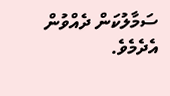ސަމާލުކަން ދެއްވުން އެދެމެވެ.